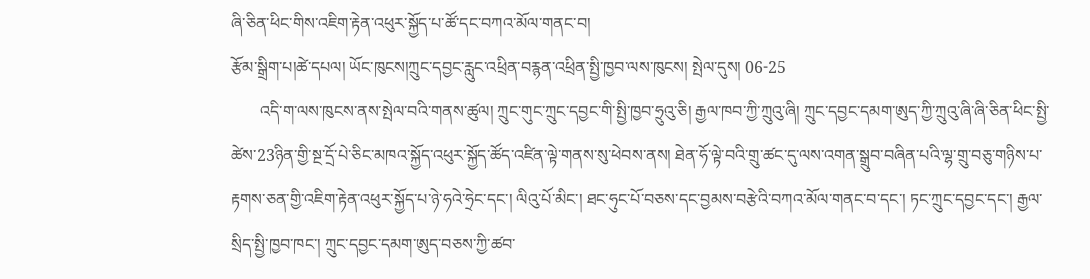ཞི་ཅིན་ཕིང་གིས་འཇིག་རྟེན་འཕུར་སྐྱོད་པ་ཚོ་དང་བཀའ་མོལ་གནང་བ།
རྩོམ་སྒྲིག་པ།ཚེ་དཔལ། ཡོང་ཁུངས།ཀྲུང་དབྱང་རླུང་འཕྲིན་བརྙན་འཕྲིན་སྤྱི་ཁྱབ་ལས་ཁུངས། སྤེལ་དུས། 06-25
       འདི་ག་ལས་ཁུངས་ནས་སྤེལ་བའི་གནས་ཚུལ། ཀྲུང་གུང་ཀྲུང་དབྱང་གི་སྤྱི་ཁྱབ་ཧྲུའུ་ཅི། རྒྱལ་ཁབ་ཀྱི་ཀྲུའུ་ཞི། ཀྲུང་དབྱང་དམག་ཨུད་ཀྱི་ཀྲུའུ་ཞི་ཞི་ཅིན་ཕིང་སྤྱི་ཚེས་23ཉིན་གྱི་སྔ་དྲོ་པེ་ཅིང་མཁའ་སྐྱོད་འཕུར་སྐྱོད་ཚོད་འཛིན་ལྟེ་གནས་སུ་ཕེབས་ནས། ཐེན་ཧོ་ལྟེ་བའི་གྲུ་ཚང་དུ་ལས་འགན་སྒྲུབ་བཞིན་པའི་ལྷ་གྲུ་བཅུ་གཉིས་པ་རྟགས་ཅན་གྱི་འཇིག་རྟེན་འཕུར་སྐྱོད་པ་ཉེ་ཧའེ་ཧྲེང་དང་། ལིའུ་པོ་མིང་། ཐང་ཧུང་པོ་བཅས་དང་བྱམས་བརྩེའི་བཀའ་མོལ་གནང་བ་དང་། ཏང་ཀྲུང་དབྱང་དང་། རྒྱལ་སྲིད་སྤྱི་ཁྱབ་ཁང་། ཀྲུང་དབྱང་དམག་ཨུད་བཅས་ཀྱི་ཚབ་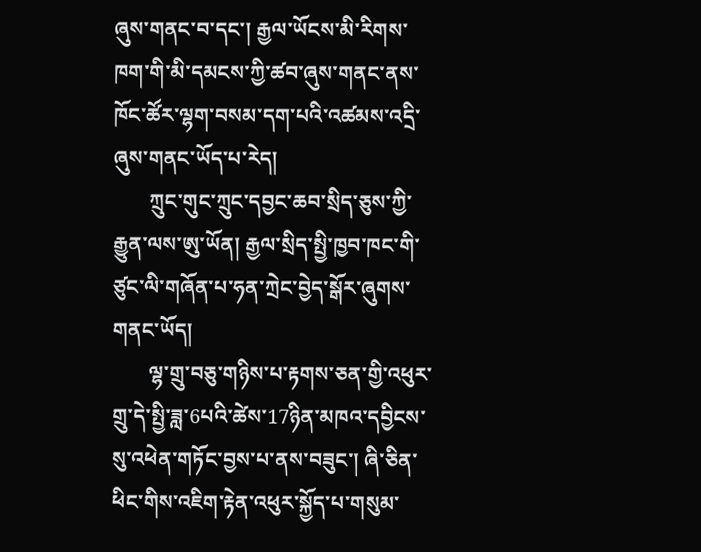ཞུས་གནང་བ་དང་། རྒྱལ་ཡོངས་མི་རིགས་ཁག་གི་མི་དམངས་ཀྱི་ཚབ་ཞུས་གནང་ནས་ཁོང་ཚོར་ལྷག་བསམ་དག་པའི་འཚམས་འདྲི་ཞུས་གནང་ཡོད་པ་རེད།
       ཀྲུང་གུང་ཀྲུང་དབྱང་ཆབ་སྲིད་ཅུས་ཀྱི་རྒྱུན་ལས་ཨུ་ཡོན། རྒྱལ་སྲིད་སྤྱི་ཁྱབ་ཁང་གི་ཙུང་ལི་གཞོན་པ་ཧན་ཀྲེང་བྱེད་སྒོར་ཞུགས་གནང་ཡོད།
       ལྷ་གྲུ་བཅུ་གཉིས་པ་རྟགས་ཅན་གྱི་འཕུར་གྲུ་དེ་སྤྱི་ཟླ་6པའི་ཚེས་17ཉིན་མཁའ་དབྱིངས་སུ་འཕེན་གཏོང་བྱས་པ་ནས་བཟུང་། ཞི་ཅིན་ཕིང་གིས་འཇིག་རྟེན་འཕུར་སྐྱོད་པ་གསུམ་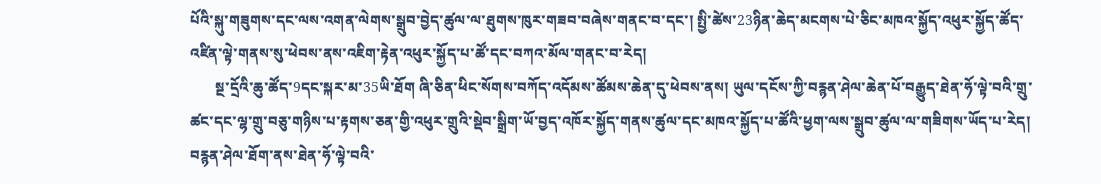པོའི་སྐུ་གཟུགས་དང་ལས་འགན་ལེགས་སྒྲུབ་བྱེད་ཚུལ་ལ་ཐུགས་ཁུར་གཟབ་བཞེས་གནང་བ་དང་། སྤྱི་ཚེས་23ཉིན་ཆེད་མངགས་པེ་ཅིང་མཁའ་སྐྱོད་འཕུར་སྐྱོད་ཚོད་འཛིན་ལྟེ་གནས་སུ་ཕེབས་ནས་འཇིག་རྟེན་འཕུར་སྐྱོད་པ་ཚོ་དང་བཀའ་མོལ་གནང་བ་རེད།
       སྔ་དྲོའི་ཆུ་ཚོད་9དང་སྐར་མ་35ཡི་ཐོག ཞི་ཅིན་ཕིང་སོགས་བཀོད་འདོམས་ཚོམས་ཆེན་དུ་ཕེབས་ནས། ཡུལ་དངོས་ཀྱི་བརྙན་ཤེལ་ཆེན་པོ་བརྒྱུད་ཐེན་ཧོ་ལྟེ་བའི་གྲུ་ཚང་དང་ལྷ་གྲུ་བཅུ་གཉིས་པ་རྟགས་ཅན་གྱི་འཕུར་གྲུའི་སྡེབ་སྒྲིག་ཡོ་བྱད་འཁོར་སྐྱོད་གནས་ཚུལ་དང་མཁའ་སྐྱོད་པ་ཚོའི་ཕྱག་ལས་སྒྲུབ་ཚུལ་ལ་གཟིགས་ཡོད་པ་རེད། བརྙན་ཤེལ་ཐོག་ནས་ཐེན་ཧོ་ལྟེ་བའི་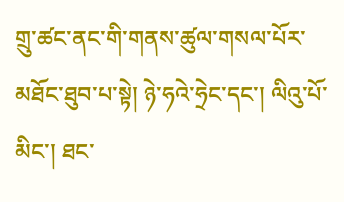གྲུ་ཚང་ནང་གི་གནས་ཚུལ་གསལ་པོར་མཐོང་ཐུབ་པ་སྟེ། ཉེ་ཧའེ་ཧྲེང་དང་། ལིའུ་པོ་མིང་། ཐང་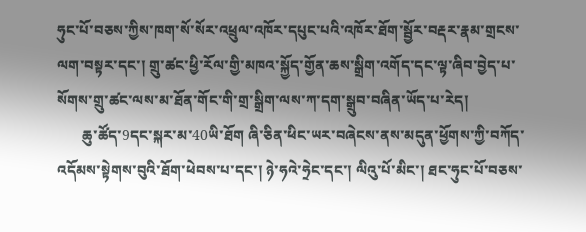ཧུང་པོ་བཅས་ཀྱིས་ཁག་སོ་སོར་འཕྲུལ་འཁོར་དཔུང་པའི་འཁོར་ཐོག་སྦྱོར་བརྡར་རྣམ་གྲངས་ལག་བསྟར་དང་། གྲུ་ཚང་ཕྱི་རོལ་གྱི་མཁའ་སྐྱོད་གྱོན་ཆས་སྒྲིག་འགོད་དང་ལྟ་ཞིབ་བྱེད་པ་སོགས་གྲུ་ཚང་ལས་མ་ཐོན་གོང་གི་གྲ་སྒྲིག་ལས་ཀ་དག་སྒྲུབ་བཞིན་ཡོད་པ་རེད།
       ཆུ་ཚོད་9དང་སྐར་མ་40ཡི་ཐོག ཞི་ཅིན་ཕིང་ཡར་བཞེངས་ནས་མདུན་ཕྱོགས་ཀྱི་བཀོད་འདོམས་སྟེགས་བུའི་ཐོག་ཕེབས་པ་དང་། ཉེ་ཧའེ་ཧྲེང་དང་། ལིའུ་པོ་མིང་། ཐང་ཧུང་པོ་བཅས་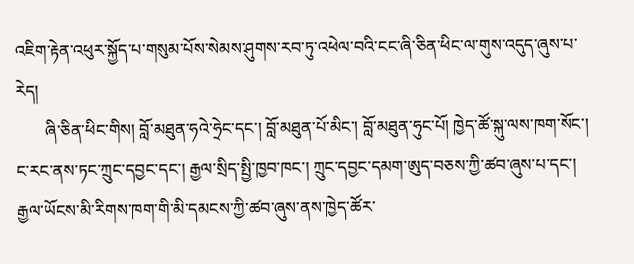འཇིག་རྟེན་འཕུར་སྐྱོད་པ་གསུམ་པོས་སེམས་ཤུགས་རབ་ཏུ་འཕེལ་བའི་ངང་ཞི་ཅིན་ཕིང་ལ་གུས་འདུད་ཞུས་པ་རེད།
       ཞི་ཅིན་ཕིང་གིས། བློ་མཐུན་ཧའེ་ཧྲེང་དང་། བློ་མཐུན་པོ་མིང་། བློ་མཐུན་ཧུང་པོ། ཁྱེད་ཚོ་སྐུ་ལས་ཁག་སོང་། ང་རང་ནས་ཏང་ཀྲུང་དབྱང་དང་། རྒྱལ་སྲིད་སྤྱི་ཁྱབ་ཁང་། ཀྲུང་དབྱང་དམག་ཨུད་བཅས་ཀྱི་ཚབ་ཞུས་པ་དང་། རྒྱལ་ཡོངས་མི་རིགས་ཁག་གི་མི་དམངས་ཀྱི་ཚབ་ཞུས་ནས་ཁྱེད་ཚོར་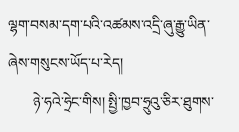ལྷག་བསམ་དག་པའི་འཚམས་འདྲི་ཞུ་རྒྱུ་ཡིན་ཞེས་གསུངས་ཡོད་པ་རེད།
       ཉེ་ཧའེ་ཧྲེང་གིས། སྤྱི་ཁྱབ་ཧྲུའུ་ཅིར་ཐུགས་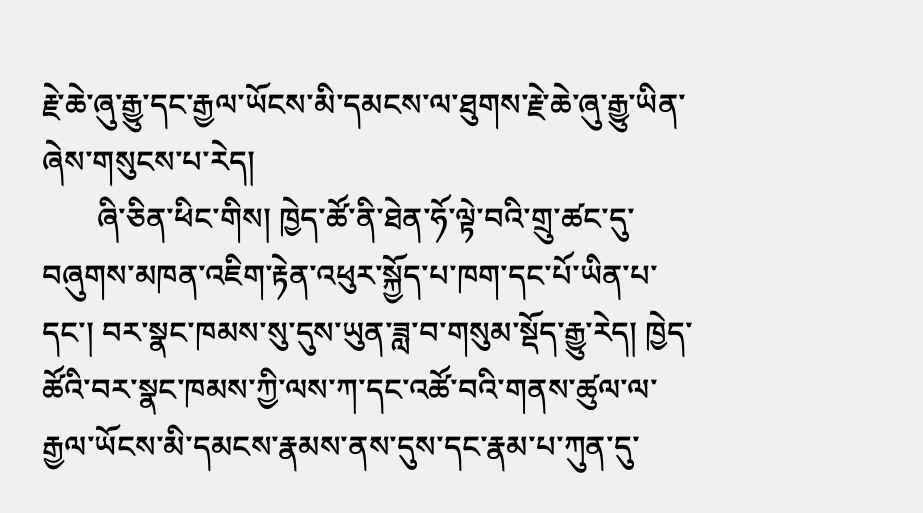རྗེ་ཆེ་ཞུ་རྒྱུ་དང་རྒྱལ་ཡོངས་མི་དམངས་ལ་ཐུགས་རྗེ་ཆེ་ཞུ་རྒྱུ་ཡིན་ཞེས་གསུངས་པ་རེད།
       ཞི་ཅིན་ཕིང་གིས། ཁྱེད་ཚོ་ནི་ཐེན་ཧོ་ལྟེ་བའི་གྲུ་ཚང་དུ་བཞུགས་མཁན་འཇིག་རྟེན་འཕུར་སྐྱོད་པ་ཁག་དང་པོ་ཡིན་པ་དང་། བར་སྣང་ཁམས་སུ་དུས་ཡུན་ཟླ་བ་གསུམ་སྡོད་རྒྱུ་རེད། ཁྱེད་ཚོའི་བར་སྣང་ཁམས་ཀྱི་ལས་ཀ་དང་འཚོ་བའི་གནས་ཚུལ་ལ་རྒྱལ་ཡོངས་མི་དམངས་རྣམས་ནས་དུས་དང་རྣམ་པ་ཀུན་དུ་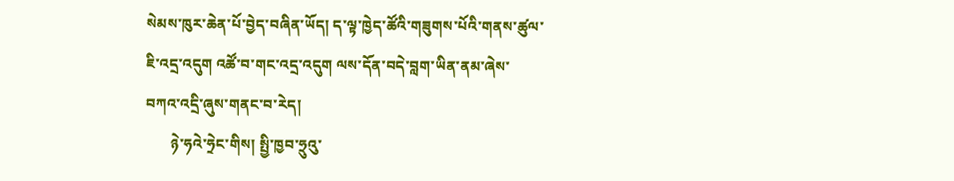སེམས་ཁུར་ཆེན་པོ་བྱེད་བཞིན་ཡོད། ད་ལྟ་ཁྱེད་ཚོའི་གཟུགས་པོའི་གནས་ཚུལ་ཇི་འདྲ་འདུག འཚོ་བ་གང་འདྲ་འདུག ལས་དོན་བདེ་བླག་ཡིན་ནམ་ཞེས་བཀའ་འདྲི་ཞུས་གནང་བ་རེད།
       ཉེ་ཧའེ་ཧྲེང་གིས། སྤྱི་ཁྱབ་ཧྲུའུ་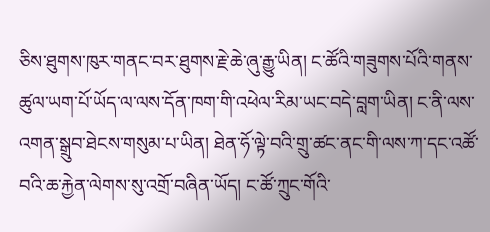ཅིས་ཐུགས་ཁུར་གནང་བར་ཐུགས་རྗེ་ཆེ་ཞུ་རྒྱུ་ཡིན། ང་ཚོའི་གཟུགས་པོའི་གནས་ཚུལ་ཡག་པོ་ཡོད་ལ་ལས་དོན་ཁག་གི་འཕེལ་རིམ་ཡང་བདེ་བླག་ཡིན། ང་ནི་ལས་འགན་སྒྲུབ་ཐེངས་གསུམ་པ་ཡིན། ཐེན་ཧོ་ལྟེ་བའི་གྲུ་ཚང་ནང་གི་ལས་ཀ་དང་འཚོ་བའི་ཆ་རྐྱེན་ལེགས་སུ་འགྲོ་བཞིན་ཡོད། ང་ཚོ་ཀྲུང་གོའི་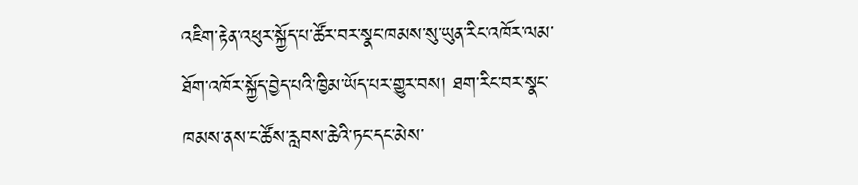འཇིག་རྟེན་འཕུར་སྐྱོད་པ་ཚོར་བར་སྣང་ཁམས་སུ་ཡུན་རིང་འཁོར་ལམ་ཐོག་འཁོར་སྐྱོད་བྱེད་པའི་ཁྱིམ་ཡོད་པར་གྱུར་བས། ཐག་རིང་བར་སྣང་ཁམས་ནས་ང་ཚོས་རླབས་ཆེའི་ཏང་དང་མེས་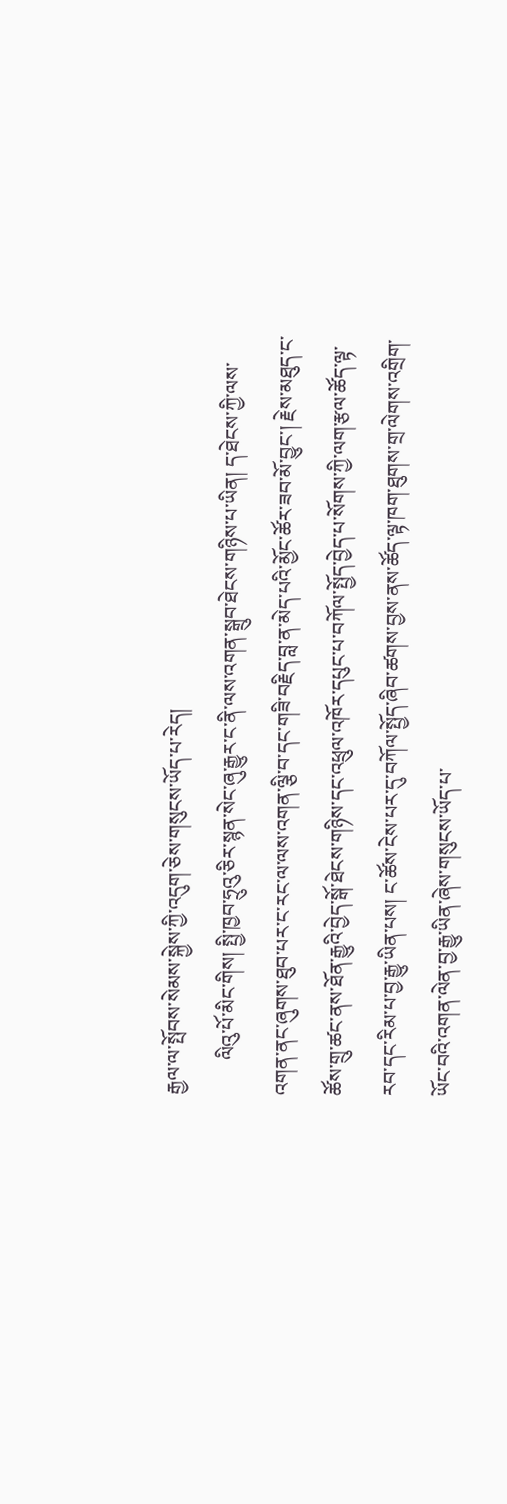རྒྱལ་ལ་སྤོབས་སེམས་སྐྱེས་ཀྱི་འདུག་ཅེས་གསུངས་ཡོད་པ་རེད།
       ལིའུ་པོ་མིང་གིས། སྤྱི་ཁྱབ་ཧྲུའུ་ཅིར་སྙན་སེང་ཞུ་རྒྱུར་ང་ནི་ལས་འགན་སྒྲུབ་ཐེངས་གཉིས་པ་ཡིན། ད་ཐེངས་ཀྱི་ལས་འགན་ནང་ཞུགས་ཐུབ་པར་ང་རང་ལ་ལས་འགན་ལྕི་བ་དང་གཟི་བརྗིད་བླ་ན་མེད་པའི་མྱོང་ཚོར་ཟབ་མོ་བྱུང་། རྗེས་མཐུད་ང་ཚོས་གྲུ་ཚང་ནས་ཐོན་རྒྱུའི་བྱེད་སྒོ་ཐེངས་གཉིས་དང་འཕྲུལ་འཁོར་དཔུང་པ་བཀོལ་སྤྱོད་བྱེད་པ་སོགས་ཀྱི་ལག་རྩལ་ཚོད་ལྟ་རབ་དང་རིམ་པ་བྱ་རྒྱུ་ཡིན་པས། ང་ཚོས་ངེས་པར་དུ་བཀོལ་སྤྱོད་ཞིབ་ཚགས་བྱས་ནས་ཚོད་ལྟ་ཁག་ཐུགས་གྲ་ལེགས་འགྲིག་ཡོང་བའི་འགན་ལེན་བྱ་རྒྱུ་ཡིན་ཞེས་གསུངས་ཡོད་པ་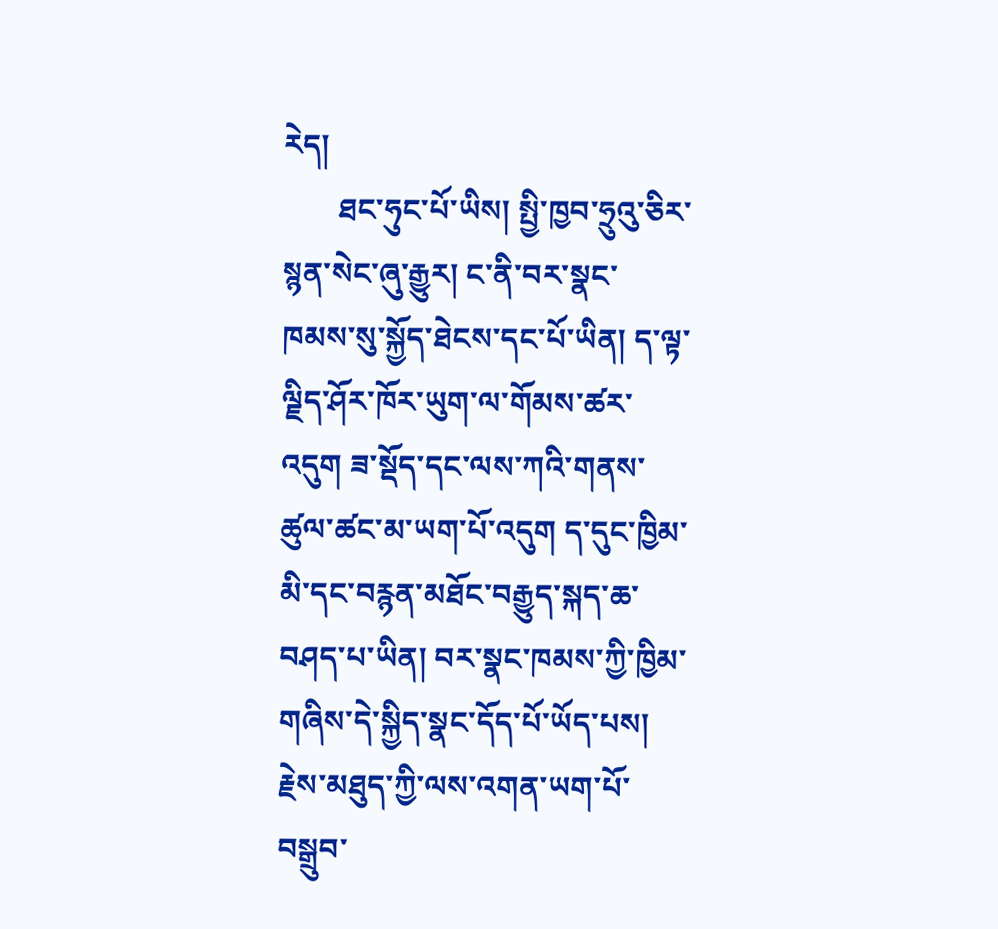རེད།
       ཐང་ཧུང་པོ་ཡིས། སྤྱི་ཁྱབ་ཧྲུའུ་ཅིར་སྙན་སེང་ཞུ་རྒྱུར། ང་ནི་བར་སྣང་ཁམས་སུ་སྐྱོད་ཐེངས་དང་པོ་ཡིན། ད་ལྟ་ལྗིད་ཤོར་ཁོར་ཡུག་ལ་གོམས་ཚར་འདུག ཟ་སྡོད་དང་ལས་ཀའི་གནས་ཚུལ་ཚང་མ་ཡག་པོ་འདུག ད་དུང་ཁྱིམ་མི་དང་བརྙན་མཐོང་བརྒྱུད་སྐད་ཆ་བཤད་པ་ཡིན། བར་སྣང་ཁམས་ཀྱི་ཁྱིམ་གཞིས་དེ་སྐྱིད་སྣང་དོད་པོ་ཡོད་པས། རྗེས་མཐུད་ཀྱི་ལས་འགན་ཡག་པོ་བསྒྲུབ་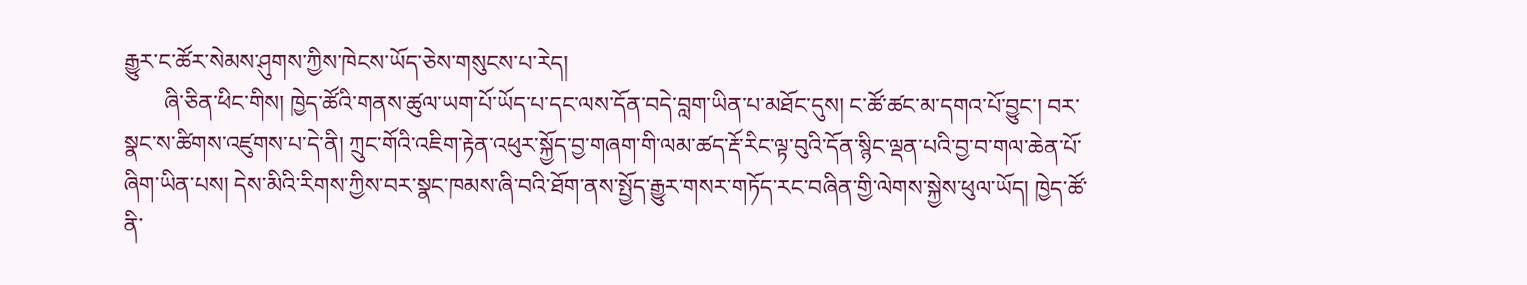རྒྱུར་ང་ཚོར་སེམས་ཤུགས་ཀྱིས་ཁེངས་ཡོད་ཅེས་གསུངས་པ་རེད།
       ཞི་ཅིན་ཕིང་གིས། ཁྱེད་ཚོའི་གནས་ཚུལ་ཡག་པོ་ཡོད་པ་དང་ལས་དོན་བདེ་བླག་ཡིན་པ་མཐོང་དུས། ང་ཚོ་ཚང་མ་དགའ་པོ་བྱུང་། བར་སྣང་ས་ཚིགས་འཛུགས་པ་དེ་ནི། ཀྲུང་གོའི་འཇིག་རྟེན་འཕུར་སྐྱོད་བྱ་གཞག་གི་ལམ་ཚད་རྡོ་རིང་ལྟ་བུའི་དོན་སྙིང་ལྡན་པའི་བྱ་བ་གལ་ཆེན་པོ་ཞིག་ཡིན་པས། དེས་མིའི་རིགས་ཀྱིས་བར་སྣང་ཁམས་ཞི་བའི་ཐོག་ནས་སྤྱོད་རྒྱུར་གསར་གཏོད་རང་བཞིན་གྱི་ལེགས་སྐྱེས་ཕུལ་ཡོད། ཁྱེད་ཚོ་ནི་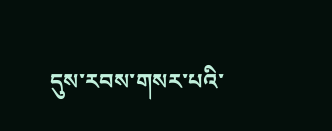དུས་རབས་གསར་པའི་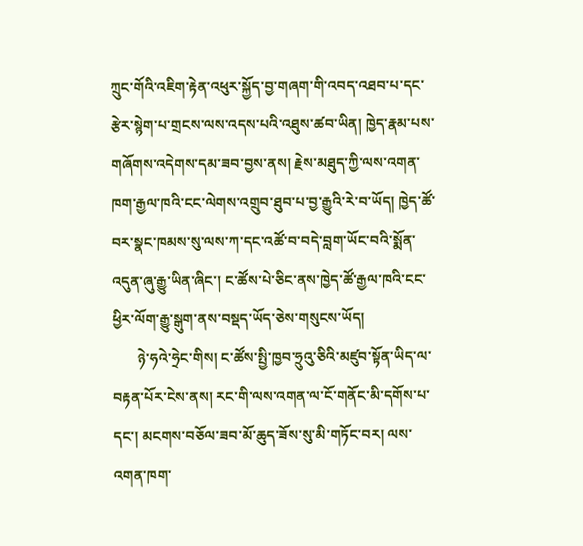ཀྲུང་གོའི་འཇིག་རྟེན་འཕུར་སྐྱོད་བྱ་གཞག་གི་འབད་འཐབ་པ་དང་རྩེར་སྙེག་པ་གྲངས་ལས་འདས་པའི་འཐུས་ཚབ་ཡིན། ཁྱེད་རྣམ་པས་གཞོགས་འདེགས་དམ་ཟབ་བྱས་ནས། རྗེས་མཐུད་ཀྱི་ལས་འགན་ཁག་རྒྱལ་ཁའི་ངང་ལེགས་འགྲུབ་ཐུབ་པ་བྱ་རྒྱུའི་རེ་བ་ཡོད། ཁྱེད་ཚོ་བར་སྣང་ཁམས་སུ་ལས་ཀ་དང་འཚོ་བ་བདེ་བླག་ཡོང་བའི་སྨོན་འདུན་ཞུ་རྒྱུ་ཡིན་ཞིང་། ང་ཚོས་པེ་ཅིང་ནས་ཁྱེད་ཚོ་རྒྱལ་ཁའི་ངང་ཕྱིར་ལོག་རྒྱུ་སྒུག་ནས་བསྡད་ཡོད་ཅེས་གསུངས་ཡོད།
       ཉེ་ཧའེ་ཧྲེང་གིས། ང་ཚོས་སྤྱི་ཁྱབ་ཧྲུའུ་ཅིའི་མཛུབ་སྟོན་ཡིད་ལ་བརྟན་པོར་ངེས་ནས། རང་གི་ལས་འགན་ལ་ངོ་གནོང་མི་དགོས་པ་དང་། མངགས་བཅོལ་ཟབ་མོ་ཆུད་ཟོས་སུ་མི་གཏོང་བར། ལས་འགན་ཁག་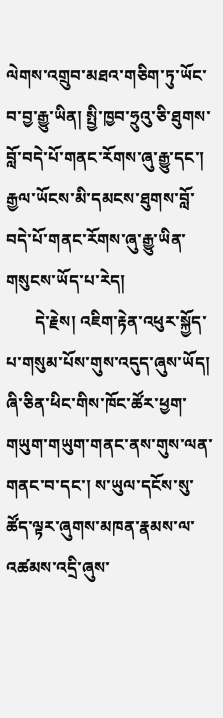ལེགས་འགྲུབ་མཐའ་གཅིག་ཏུ་ཡོང་བ་བྱ་རྒྱུ་ཡིན། སྤྱི་ཁྱབ་ཧྲུའུ་ཅི་ཐུགས་བློ་བདེ་པོ་གནང་རོགས་ཞུ་རྒྱུ་དང་། རྒྱལ་ཡོངས་མི་དམངས་ཐུགས་བློ་བདེ་པོ་གནང་རོགས་ཞུ་རྒྱུ་ཡིན་གསུངས་ཡོད་པ་རེད།
       དེ་རྗེས། འཇིག་རྟེན་འཕུར་སྐྱོད་པ་གསུམ་པོས་གུས་འདུད་ཞུས་ཡོད། ཞི་ཅིན་ཕིང་གིས་ཁོང་ཚོར་ཕྱག་གཡུག་གཡུག་གནང་ནས་གུས་ལན་གནང་བ་དང་། ས་ཡུལ་དངོས་སུ་ཚོད་ལྟར་ཞུགས་མཁན་རྣམས་ལ་འཚམས་འདྲི་ཞུས་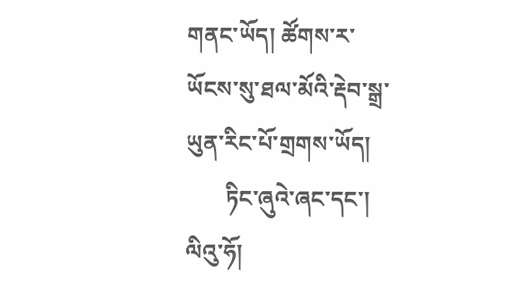གནང་ཡོད། ཚོགས་ར་ཡོངས་སུ་ཐལ་མོའི་རྡེབ་སྒྲ་ཡུན་རིང་པོ་གྲགས་ཡོད།
       ཏིང་ཞུའེ་ཞང་དང་། ལིའུ་ཧོ།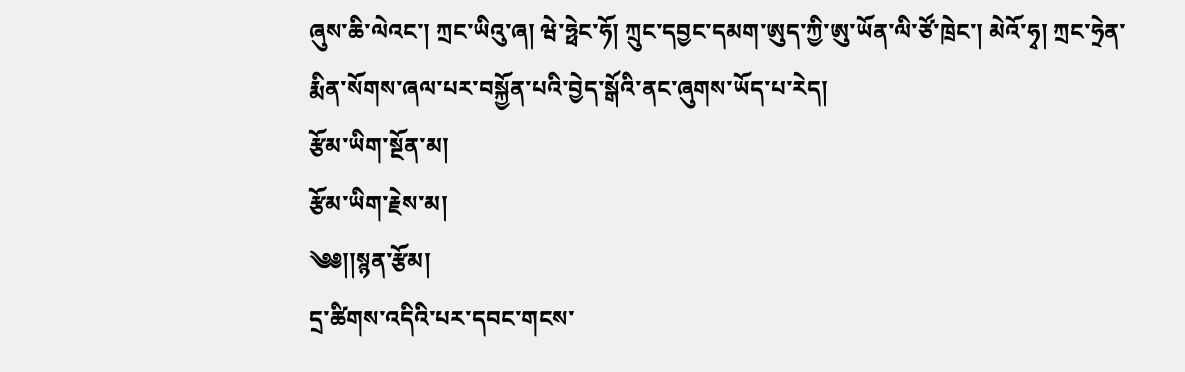ཞུས་ཆི་ལེའང་། ཀྲང་ཡིའུ་ཞ། ཝེ་ཧྥེང་ཧོ། ཀྲུང་དབྱང་དམག་ཨུད་ཀྱི་ཨུ་ཡོན་ལི་ཙོ་ཁྲེང་། མེའོ་ཧྭ། ཀྲང་ཧྲེན་རྨིན་སོགས་ཞལ་པར་བསྐྱོན་པའི་བྱེད་སྒོའི་ནང་ཞུགས་ཡོད་པ་རེད།
རྩོམ་ཡིག་སྔོན་མ།
རྩོམ་ཡིག་རྗེས་མ།
༄༅།།སྙན་རྩོམ།
དྲ་ཚིགས་འདིའི་པར་དབང་གངས་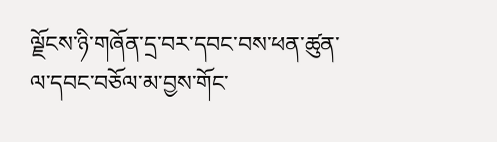ལྗོངས་ཉི་གཞོན་དྲ་བར་དབང་བས་ཕན་ཚུན་ལ་དབང་བཅོལ་མ་བྱས་གོང་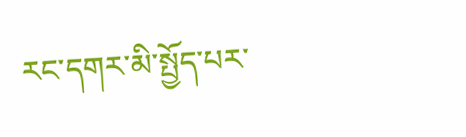རང་དགར་མི་སྤྱོད་པར་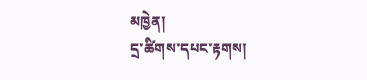མཁྱེན།
དྲ་ཚིགས་དཔང་རྟགས།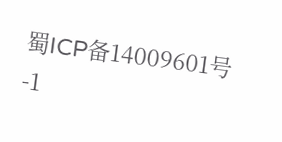蜀ICP备14009601号-1